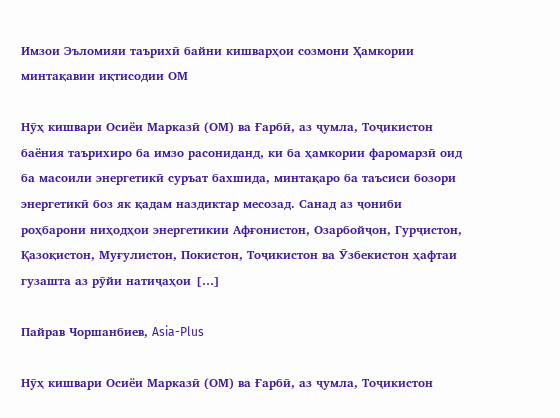Имзои Эъломияи таърихӣ байни кишварҳои созмони Ҳамкории минтақавии иқтисодии ОМ

Нӯҳ кишвари Осиёи Марказӣ (ОМ) ва Ғарбӣ, аз ҷумла, Тоҷикистон баёния таърихиро ба имзо расониданд, ки ба ҳамкории фаромарзӣ оид ба масоили энергетикӣ суръат бахшида, минтақаро ба таъсиси бозори энергетикӣ боз як қадам наздиктар месозад. Санад аз ҷониби роҳбарони ниҳодҳои энергетикии Афғонистон, Озарбойҷон, Гурҷистон, Қазоқистон, Муғулистон, Покистон, Тоҷикистон ва Ӯзбекистон ҳафтаи гузашта аз рӯйи натиҷаҳои […]

Пайрав Чоршанбиев, Asia-Plus

Нӯҳ кишвари Осиёи Марказӣ (ОМ) ва Ғарбӣ, аз ҷумла, Тоҷикистон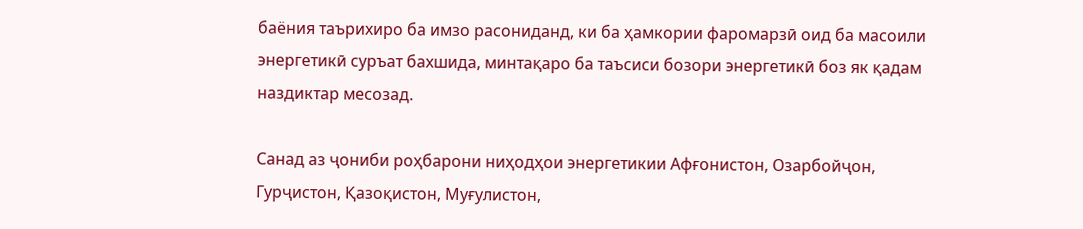баёния таърихиро ба имзо расониданд, ки ба ҳамкории фаромарзӣ оид ба масоили энергетикӣ суръат бахшида, минтақаро ба таъсиси бозори энергетикӣ боз як қадам наздиктар месозад.

Санад аз ҷониби роҳбарони ниҳодҳои энергетикии Афғонистон, Озарбойҷон, Гурҷистон, Қазоқистон, Муғулистон,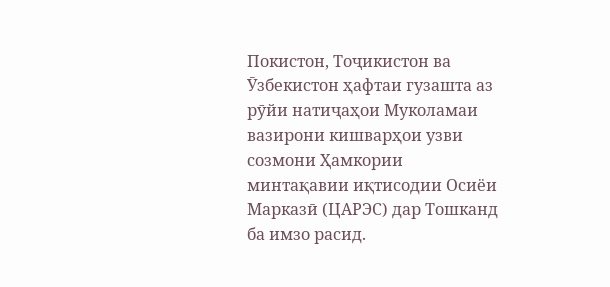Покистон, Тоҷикистон ва Ӯзбекистон ҳафтаи гузашта аз рӯйи натиҷаҳои Муколамаи вазирони кишварҳои узви созмони Ҳамкории минтақавии иқтисодии Осиёи Марказӣ (ЦАРЭС) дар Тошканд ба имзо расид.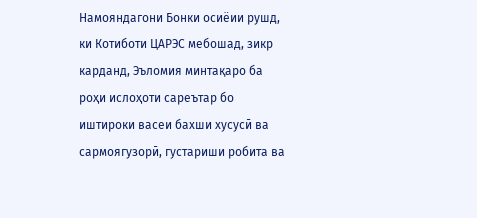Намояндагони Бонки осиёии рушд, ки Котиботи ЦАРЭС мебошад, зикр карданд, Эъломия минтақаро ба роҳи ислоҳоти сареътар бо иштироки васеи бахши хусусӣ ва сармоягузорӣ, густариши робита ва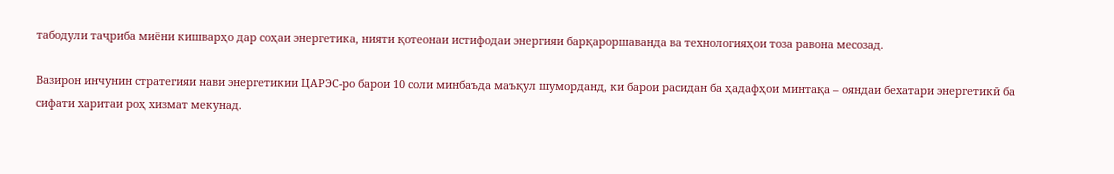табодули таҷриба миёни кишварҳо дар соҳаи энергетика, нияти қотеонаи истифодаи энергияи барқароршаванда ва технологияҳои тоза равона месозад.

Вазирон инчунин стратегияи нави энергетикии ЦАРЭС-ро барои 10 соли минбаъда маъқул шуморданд, ки барои расидан ба ҳадафҳои минтақа – ояндаи бехатари энергетикӣ ба сифати харитаи роҳ хизмат мекунад.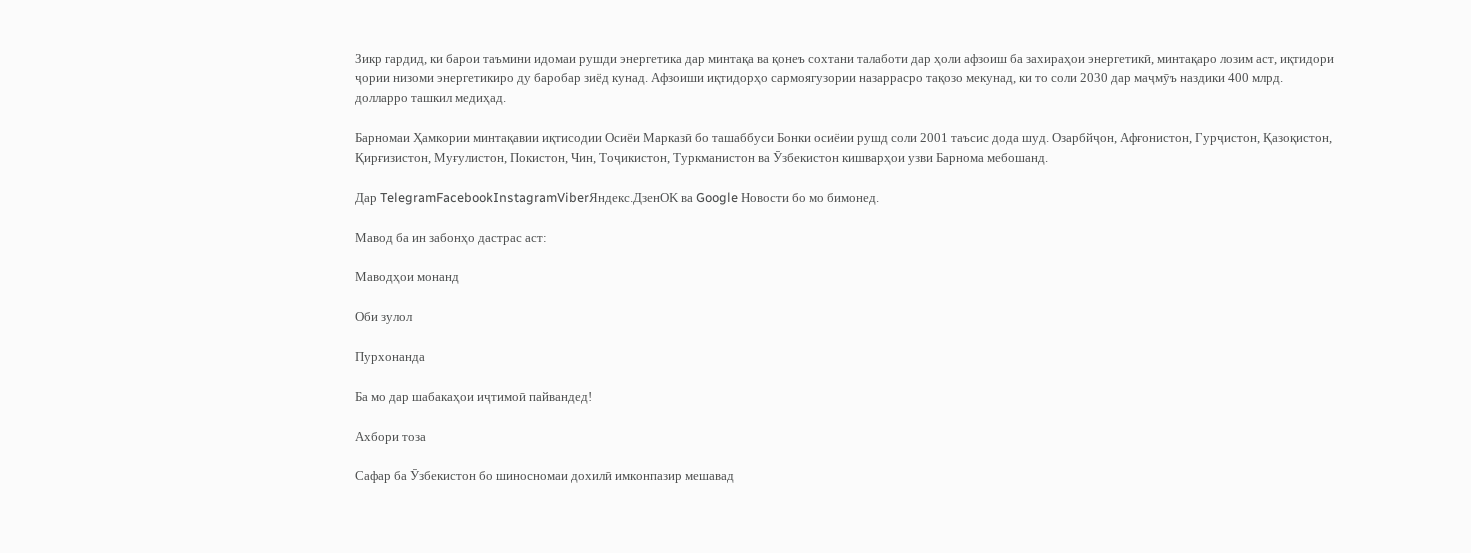Зикр гардид, ки барои таъмини идомаи рушди энергетика дар минтақа ва қонеъ сохтани талаботи дар ҳоли афзоиш ба захираҳои энергетикӣ, минтақаро лозим аст, иқтидори ҷории низоми энергетикиро ду баробар зиёд кунад. Афзоиши иқтидорҳо сармоягузории назаррасро тақозо мекунад, ки то соли 2030 дар маҷмӯъ наздики 400 млрд. долларро ташкил медиҳад.

Барномаи Ҳамкории минтақавии иқтисодии Осиёи Марказӣ бо ташаббуси Бонки осиёии рушд соли 2001 таъсис дода шуд. Озарбйҷон, Афғонистон, Гурҷистон, Қазоқистон, Қирғизистон, Муғулистон, Покистон, Чин, Тоҷикистон, Туркманистон ва Ӯзбекистон кишварҳои узви Барнома мебошанд.

Дар TelegramFacebookInstagramViberЯндекс.ДзенOK ва Google Новости бо мо бимонед.

Мавод ба ин забонҳо дастрас аст:

Маводҳои монанд

Оби зулол

Пурхонанда

Ба мо дар шабакаҳои иҷтимоӣ пайвандед!

Ахбори тоза

Сафар ба Ӯзбекистон бо шиносномаи дохилӣ имконпазир мешавад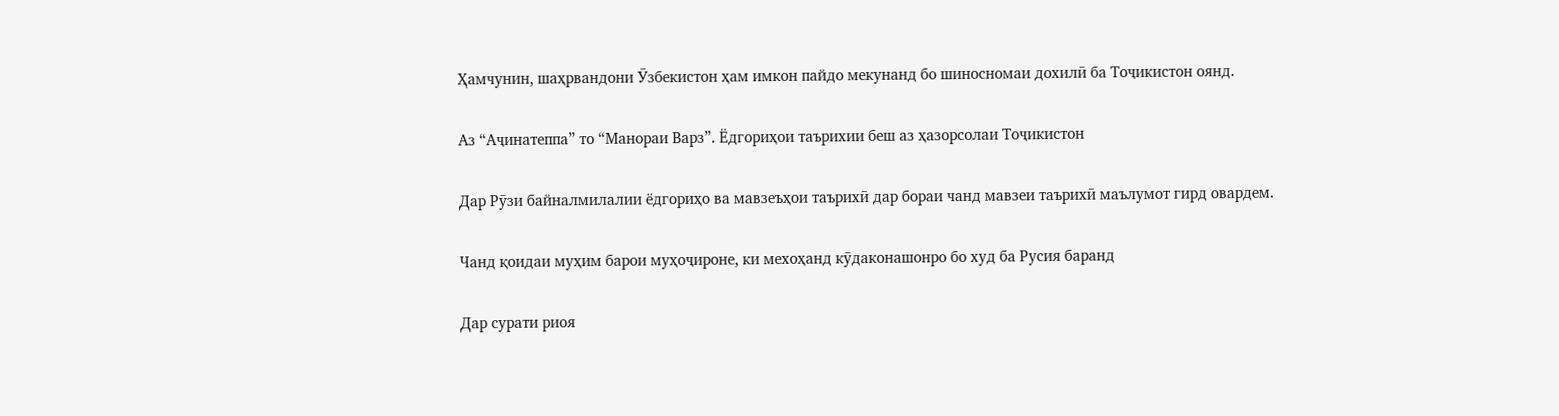Ҳамчунин, шаҳрвандони Ӯзбекистон ҳам имкон пайдо мекунанд бо шиносномаи дохилӣ ба Тоҷикистон оянд.

Аз “Аҷинатеппа” то “Манораи Варз”. Ёдгориҳои таърихии беш аз ҳазорсолаи Тоҷикистон

Дар Рӯзи байналмилалии ёдгориҳо ва мавзеъҳои таърихӣ дар бораи чанд мавзеи таърихӣ маълумот гирд овардем.

Чанд қоидаи муҳим барои муҳоҷироне, ки мехоҳанд кӯдаконашонро бо худ ба Русия баранд

Дар сурати риоя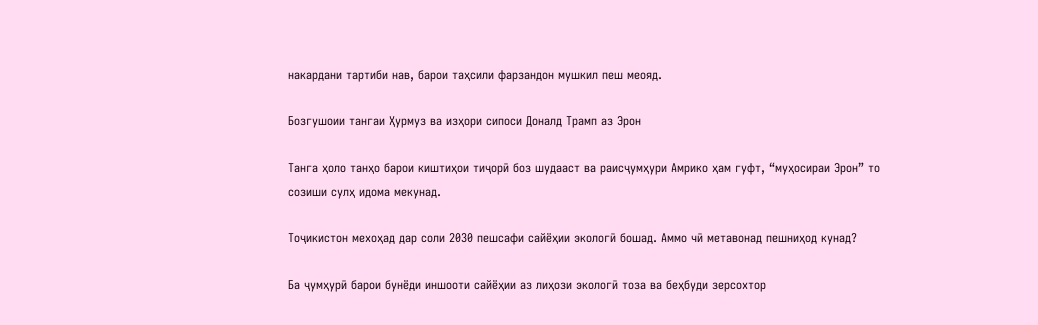накардани тартиби нав, барои таҳсили фарзандон мушкил пеш меояд.

Бозгушоии тангаи Ҳурмуз ва изҳори сипоси Доналд Трамп аз Эрон

Танга ҳоло танҳо барои киштиҳои тиҷорӣ боз шудааст ва раисҷумҳури Амрико ҳам гуфт, “муҳосираи Эрон” то созиши сулҳ идома мекунад.

Тоҷикистон мехоҳад дар соли 2030 пешсафи сайёҳии экологӣ бошад. Аммо чӣ метавонад пешниҳод кунад?

Ба ҷумҳурӣ барои бунёди иншооти сайёҳии аз лиҳози экологӣ тоза ва беҳбуди зерсохтор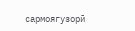сармоягузорӣ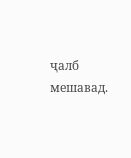ҷалб мешавад.